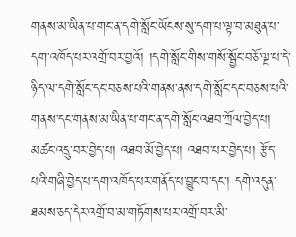གནས་མ་ཡིན་པ་གང་ན་དགེ་སློང་ཡོངས་སུ་དག་པ་ལྟ་བ་མཐུན་པ་དག་འཁོད་པར་འགྲོ་བར་བྱའོ། །དགེ་སློང་གིས་གསོ་སྦྱོང་བཅོ་ལྔ་པ་དེ་ཉིད་ལ་དགེ་སློང་དང་བཅས་པའི་གནས་ནས་དགེ་སློང་དང་བཅས་པའི་གནས་དང་གནས་མ་ཡིན་པ་གང་ན་དགེ་སློང་འཐབ་ཀྲོལ་བྱེད་པ། མཚང་འདྲུ་བར་བྱེད་པ། འཐབ་མོ་བྱེད་པ། འཐབ་པར་བྱེད་པ། རྩོད་པའི་གཞི་བྱེད་པ་དག་འཁོད་པར་གནོད་པ་བྱུང་བ་དང་། དགེ་འདུན་ཐམས་ཅད་དེར་འགྲོ་བ་མ་གཏོགས་པར་འགྲོ་བར་མི་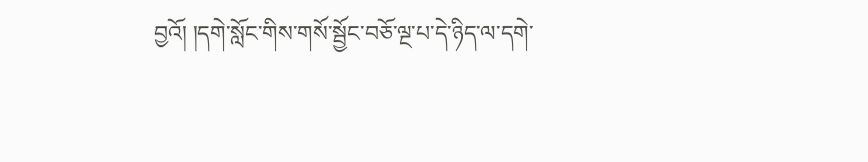བྱའོ། །དགེ་སློང་གིས་གསོ་སྦྱོང་བཅོ་ལྔ་པ་དེ་ཉིད་ལ་དགེ་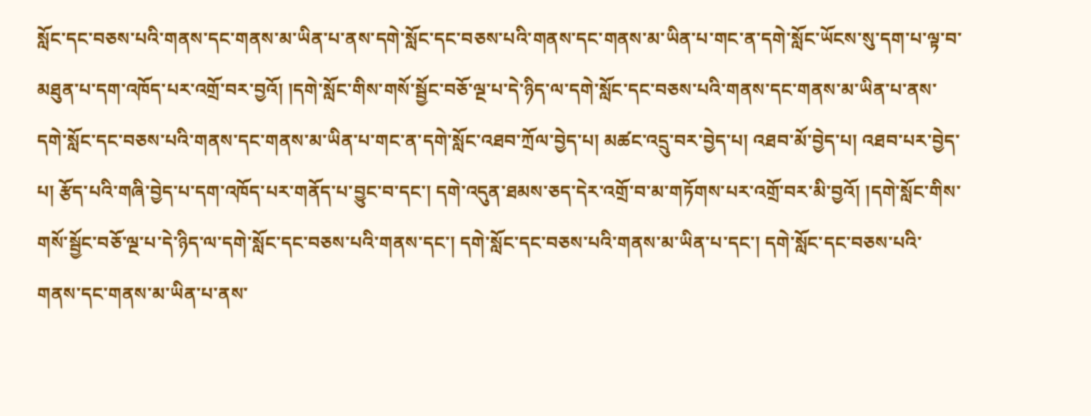སློང་དང་བཅས་པའི་གནས་དང་གནས་མ་ཡིན་པ་ནས་དགེ་སློང་དང་བཅས་པའི་གནས་དང་གནས་མ་ཡིན་པ་གང་ན་དགེ་སློང་ཡོངས་སུ་དག་པ་ལྟ་བ་མཐུན་པ་དག་འཁོད་པར་འགྲོ་བར་བྱའོ། །དགེ་སློང་གིས་གསོ་སྦྱོང་བཅོ་ལྔ་པ་དེ་ཉིད་ལ་དགེ་སློང་དང་བཅས་པའི་གནས་དང་གནས་མ་ཡིན་པ་ནས་དགེ་སློང་དང་བཅས་པའི་གནས་དང་གནས་མ་ཡིན་པ་གང་ན་དགེ་སློང་འཐབ་ཀྲོལ་བྱེད་པ། མཚང་འདྲུ་བར་བྱེད་པ། འཐབ་མོ་བྱེད་པ། འཐབ་པར་བྱེད་པ། རྩོད་པའི་གཞི་བྱེད་པ་དག་འཁོད་པར་གནོད་པ་བྱུང་བ་དང་། དགེ་འདུན་ཐམས་ཅད་དེར་འགྲོ་བ་མ་གཏོགས་པར་འགྲོ་བར་མི་བྱའོ། །དགེ་སློང་གིས་གསོ་སྦྱོང་བཅོ་ལྔ་པ་དེ་ཉིད་ལ་དགེ་སློང་དང་བཅས་པའི་གནས་དང་། དགེ་སློང་དང་བཅས་པའི་གནས་མ་ཡིན་པ་དང་། དགེ་སློང་དང་བཅས་པའི་གནས་དང་གནས་མ་ཡིན་པ་ནས་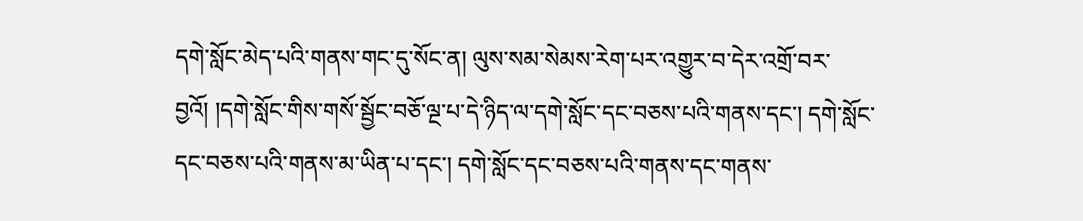དགེ་སློང་མེད་པའི་གནས་གང་དུ་སོང་ན། ལུས་སམ་སེམས་རེག་པར་འགྱུར་བ་དེར་འགྲོ་བར་བྱའོ། །དགེ་སློང་གིས་གསོ་སྦྱོང་བཅོ་ལྔ་པ་དེ་ཉིད་ལ་དགེ་སློང་དང་བཅས་པའི་གནས་དང་། དགེ་སློང་དང་བཅས་པའི་གནས་མ་ཡིན་པ་དང་། དགེ་སློང་དང་བཅས་པའི་གནས་དང་གནས་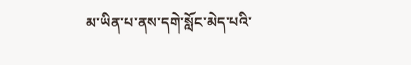མ་ཡིན་པ་ནས་དགེ་སློང་མེད་པའི་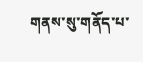གནས་སུ་གནོད་པ་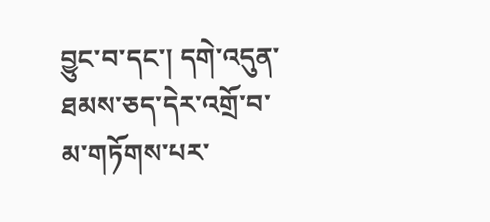བྱུང་བ་དང་། དགེ་འདུན་ཐམས་ཅད་དེར་འགྲོ་བ་མ་གཏོགས་པར་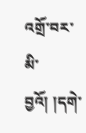འགྲོ་བར་མི་བྱའོ། །དགེ་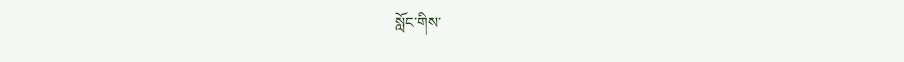སློང་གིས་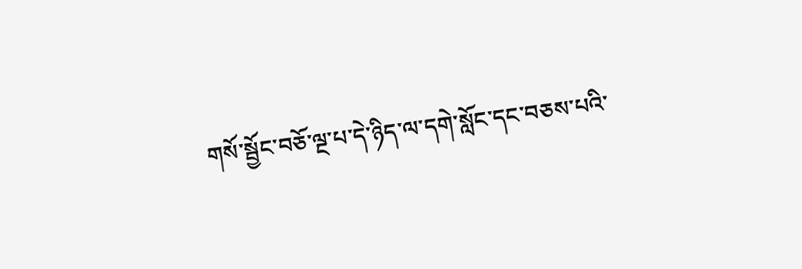གསོ་སྦྱོང་བཅོ་ལྔ་པ་དེ་ཉིད་ལ་དགེ་སློང་དང་བཅས་པའི་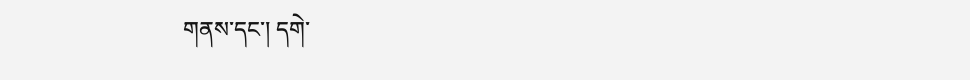གནས་དང་། དགེ་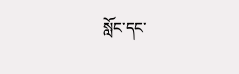སློང་དང་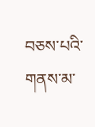བཅས་པའི་གནས་མ་